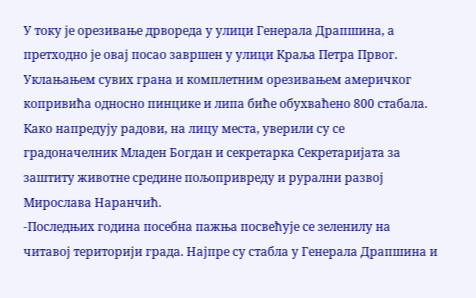У току је орезивање дрвореда у улици Генерала Драпшина, а претходно је овај посао завршен у улици Краља Петра Првог. Уклањањем сувих грана и комплетним орезивањем америчког копривића односно пинцике и липа биће обухваћено 800 стабала. Како напредују радови, на лицу места, уверили су се градоначелник Младен Богдан и секретарка Секретаријата за заштиту животне средине пољопривреду и рурални развој Мирослава Наранчић.
-Последњих година посебна пажња посвећује се зеленилу на читавој територији града. Најпре су стабла у Генерала Драпшина и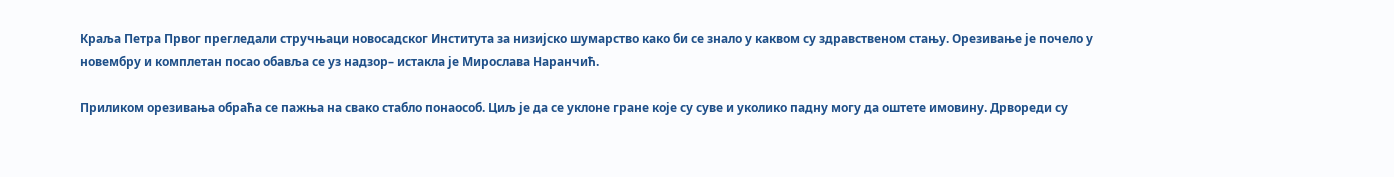Краља Петра Првог прегледали стручњаци новосадског Института за низијско шумарство како би се знало у каквом су здравственом стању. Орезивање је почело у новембру и комплетан посао обавља се уз надзор– истакла је Мирослава Наранчић.

Приликом орезивања обраћа се пажња на свако стабло понаособ. Циљ је да се уклоне гране које су суве и уколико падну могу да оштете имовину. Дрвореди су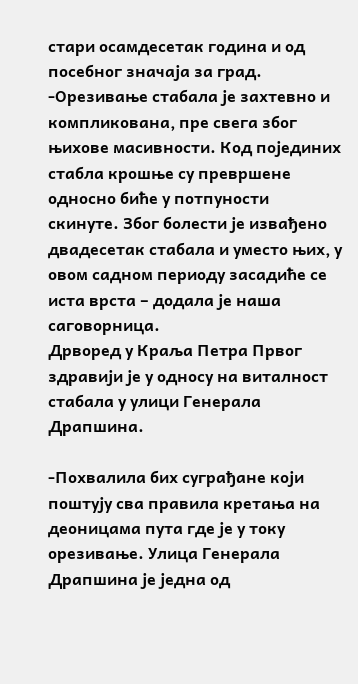стари осамдесетак година и од посебног значаја за град.
-Орезивање стабала је захтевно и компликована, пре свега због њихове масивности. Код појединих стабла крошње су превршене односно биће у потпуности скинуте. Због болести је извађено двадесетак стабала и уместо њих, у овом садном периоду засадиће се иста врста – додала је наша саговорница.
Дрворед у Краља Петра Првог здравији је у односу на виталност стабала у улици Генерала Драпшина.

-Похвалила бих суграђане који поштују сва правила кретања на деоницама пута где је у току орезивање. Улица Генерала Драпшина је једна од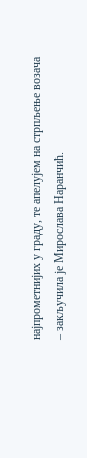најпрометнијих у граду, те апелујем на стрпљење возача – закључила је Мирослава Наранчић.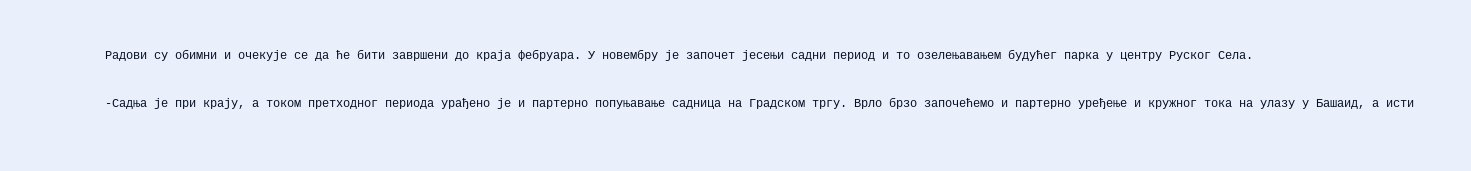Радови су обимни и очекује се да ће бити завршени до краја фебруара. У новембру је започет јесењи садни период и то озелењавањем будућег парка у центру Руског Села.

-Садња је при крају, а током претходног периода урађено је и партерно попуњавање садница на Градском тргу. Врло брзо започећемо и партерно уређење и кружног тока на улазу у Башаид, а исти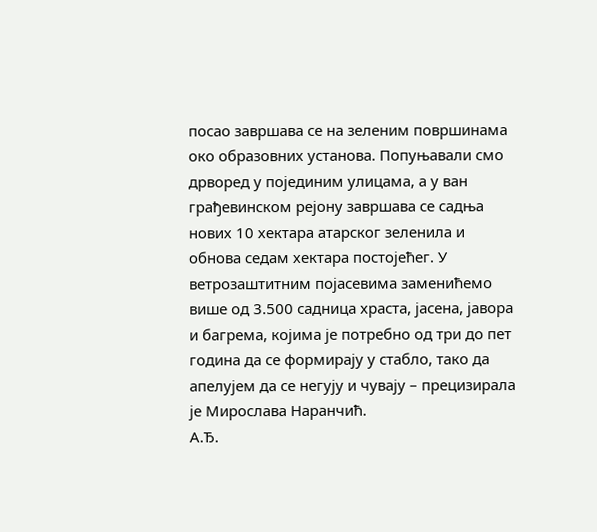посао завршава се на зеленим површинама око образовних установа. Попуњавали смо дрворед у појединим улицама, а у ван грађевинском рејону завршава се садња нових 10 хектара атарског зеленила и обнова седам хектара постојећег. У ветрозаштитним појасевима заменићемо више од 3.500 садница храста, јасена, јавора и багрема, којима је потребно од три до пет година да се формирају у стабло, тако да апелујем да се негују и чувају – прецизирала је Мирослава Наранчић.
А.Ђ.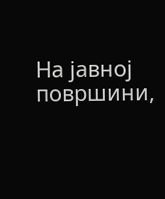На јавној површини,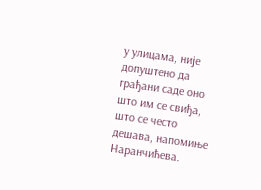у улицама, није допуштено да грађани саде оно што им се свиђа, што се често дешава, напомиње Наранчићева.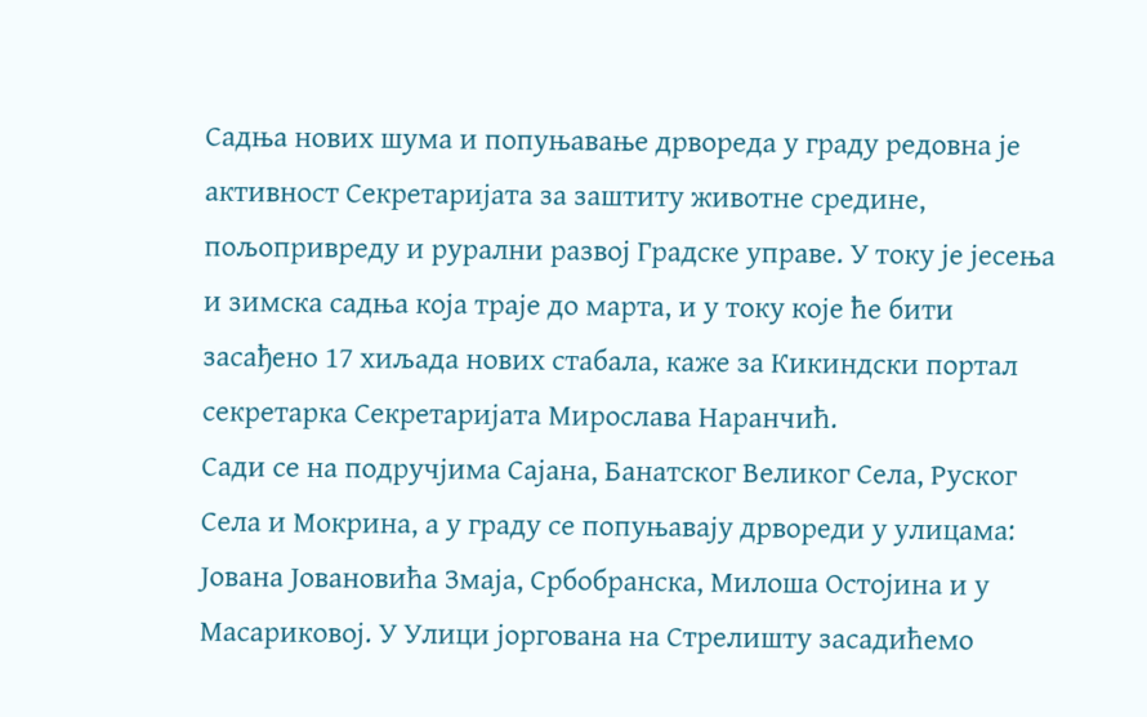Садња нових шума и попуњавање дрвореда у граду редовна је активност Секретаријата за заштиту животне средине, пољопривреду и рурални развој Градске управе. У току је јесења и зимска садња која траје до марта, и у току које ће бити засађено 17 хиљада нових стабала, каже за Кикиндски портал секретарка Секретаријата Мирослава Наранчић.
Сади се на подручјима Сајана, Банатског Великог Села, Руског Села и Мокрина, а у граду се попуњавају дрвореди у улицама: Јована Јовановића Змаја, Србобранска, Милоша Остојина и у Масариковој. У Улици јоргована на Стрелишту засадићемо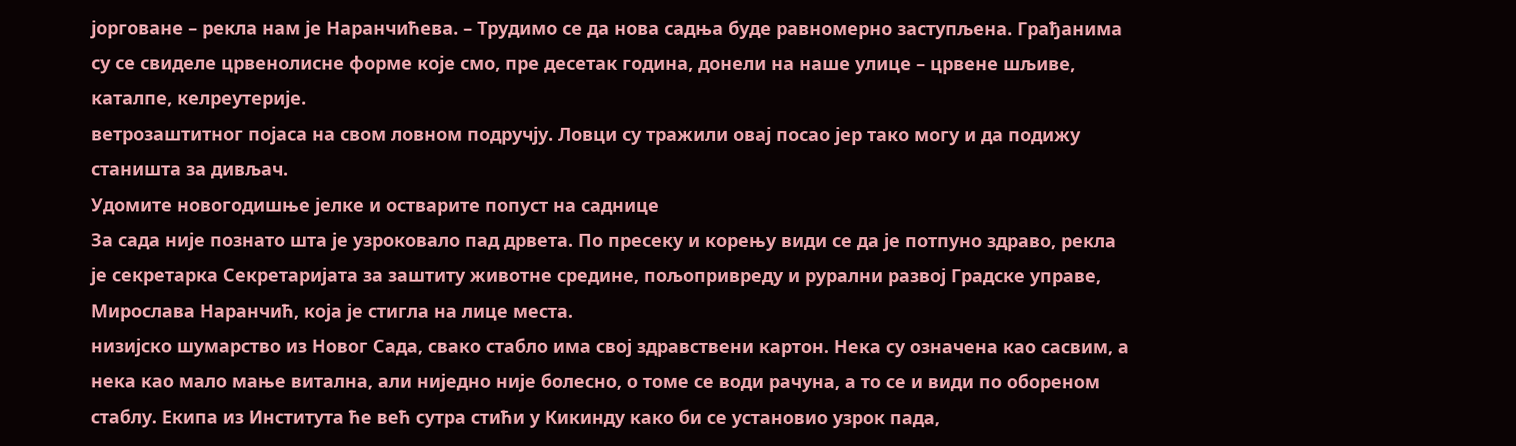јорговане – рекла нам је Наранчићева. – Трудимо се да нова садња буде равномерно заступљена. Грађанима су се свиделе црвенолисне форме које смо, пре десетак година, донели на наше улице – црвене шљиве, каталпе, келреутерије.
ветрозаштитног појаса на свом ловном подручју. Ловци су тражили овај посао јер тако могу и да подижу станишта за дивљач.
Удомите новогодишње јелке и остварите попуст на саднице
За сада није познато шта је узроковало пад дрвета. По пресеку и корењу види се да је потпуно здраво, рекла је секретарка Секретаријата за заштиту животне средине, пољопривреду и рурални развој Градске управе, Мирослава Наранчић, која је стигла на лице места.
низијско шумарство из Новог Сада, свако стабло има свој здравствени картон. Нека су означена као сасвим, а нека као мало мање витална, али ниједно није болесно, о томе се води рачуна, а то се и види по обореном стаблу. Екипа из Института ће већ сутра стићи у Кикинду како би се установио узрок пада,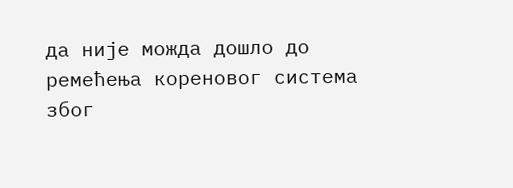да није можда дошло до ремећења кореновог система због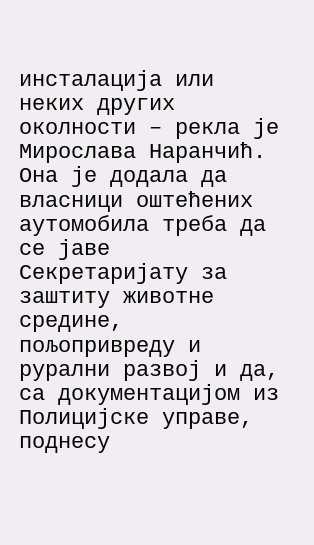инсталација или неких других околности – рекла је Мирослава Наранчић.
Она је додала да власници оштећених аутомобила треба да се јаве Секретаријату за заштиту животне средине, пољопривреду и рурални развој и да, са документацијом из Полицијске управе, поднесу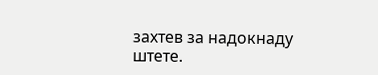захтев за надокнаду штете.